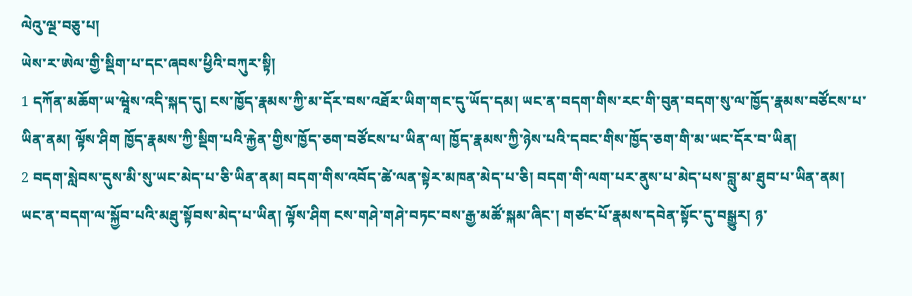ལེའུ་ལྔ་བཅུ་པ།
ཡེས་ར་ཨེལ་གྱི་སྡིག་པ་དང་ཞབས་ཕྱིའི་བཀུར་སྟི།
1 དཀོན་མཆོག་ཡ་ཝཱེས་འདི་སྐད་དུ། ངས་ཁྱོད་རྣམས་ཀྱི་མ་དོར་བས་འཐོར་ཡིག་གང་དུ་ཡོད་དམ། ཡང་ན་བདག་གིས་རང་གི་བུན་བདག་སུ་ལ་ཁྱོད་རྣམས་བཙོངས་པ་ཡིན་ནམ། ལྟོས་ཤིག ཁྱོད་རྣམས་ཀྱི་སྡིག་པའི་རྐྱེན་གྱིས་ཁྱོད་ཅག་བཙོངས་པ་ཡིན་ལ། ཁྱོད་རྣམས་ཀྱི་ཉེས་པའི་དབང་གིས་ཁྱོད་ཅག་གི་མ་ཡང་དོར་བ་ཡིན།
2 བདག་སླེབས་དུས་མི་སུ་ཡང་མེད་པ་ཅི་ཡིན་ནམ། བདག་གིས་འབོད་ཚེ་ལན་སྟེར་མཁན་མེད་པ་ཅི། བདག་གི་ལག་པར་ནུས་པ་མེད་པས་བླུ་མ་ཐུབ་པ་ཡིན་ནམ། ཡང་ན་བདག་ལ་སྐྱོབ་པའི་མཐུ་སྟོབས་མེད་པ་ཡིན། ལྟོས་ཤིག ངས་གཤེ་གཤེ་བཏང་བས་རྒྱ་མཚོ་སྐམ་ཞིང་། གཙང་པོ་རྣམས་དབེན་སྟོང་དུ་བསྒྱུར། ཉ་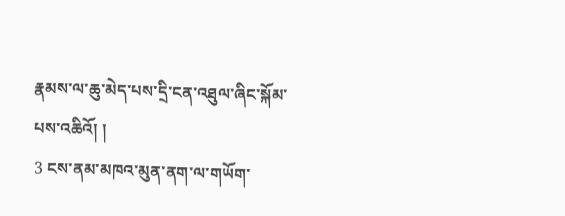རྣམས་ལ་ཆུ་མེད་པས་དྲི་ངན་འཐུལ་ཞིང་སྐོམ་པས་འཆིའོ། །
3 ངས་ནམ་མཁའ་མུན་ནག་ལ་གཡོག་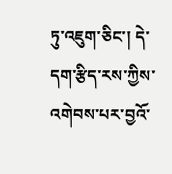ཏུ་འཇུག་ཅིང་། དེ་དག་རྩིད་རས་ཀྱིས་འགེབས་པར་བྱའོ་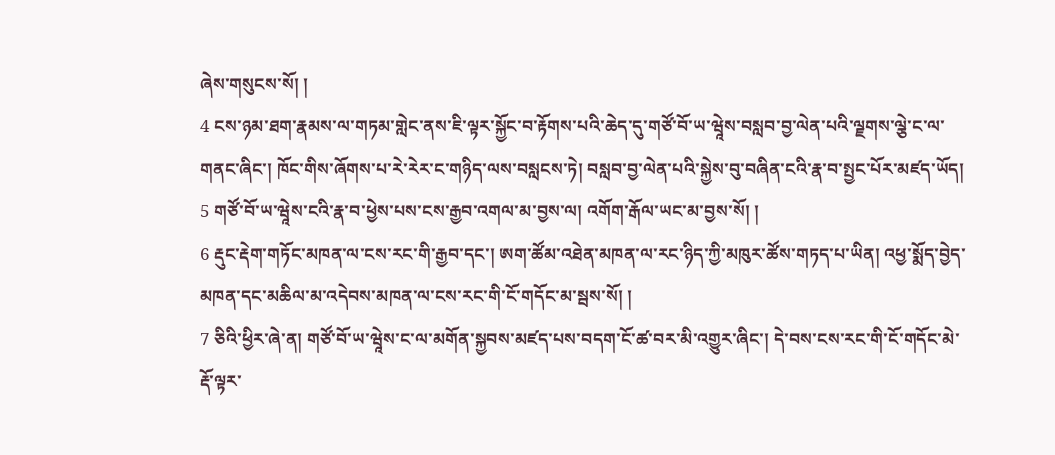ཞེས་གསུངས་སོ། །
4 ངས་ཉམ་ཐག་རྣམས་ལ་གཏམ་གླེང་ནས་ཇི་ལྟར་སྐྱོང་བ་རྟོགས་པའི་ཆེད་དུ་གཙོ་བོ་ཡ་ཝཱེས་བསླབ་བྱ་ལེན་པའི་ལྗགས་ལྕེ་ང་ལ་གནང་ཞིང་། ཁོང་གིས་ཞོགས་པ་རེ་རེར་ང་གཉིད་ལས་བསླངས་ཏེ། བསླབ་བྱ་ལེན་པའི་སྐྱེས་བུ་བཞིན་ངའི་རྣ་བ་སྤྱང་པོར་མཛད་ཡོད།
5 གཙོ་བོ་ཡ་ཝཱེས་ངའི་རྣ་བ་ཕྱེས་པས་ངས་རྒྱབ་འགལ་མ་བྱས་ལ། འགོག་རྒོལ་ཡང་མ་བྱས་སོ། །
6 རྡུང་རྡེག་གཏོང་མཁན་ལ་ངས་རང་གི་རྒྱབ་དང་། ཨག་ཚོམ་འཐེན་མཁན་ལ་རང་ཉིད་ཀྱི་མཁུར་ཚོས་གཏད་པ་ཡིན། འཕྱ་སྨོད་བྱེད་མཁན་དང་མཆིལ་མ་འདེབས་མཁན་ལ་ངས་རང་གི་ངོ་གདོང་མ་སྦས་སོ། །
7 ཅིའི་ཕྱིར་ཞེ་ན། གཙོ་བོ་ཡ་ཝཱེས་ང་ལ་མགོན་སྐྱབས་མཛད་པས་བདག་ངོ་ཚ་བར་མི་འགྱུར་ཞིང་། དེ་བས་ངས་རང་གི་ངོ་གདོང་མེ་རྡོ་ལྟར་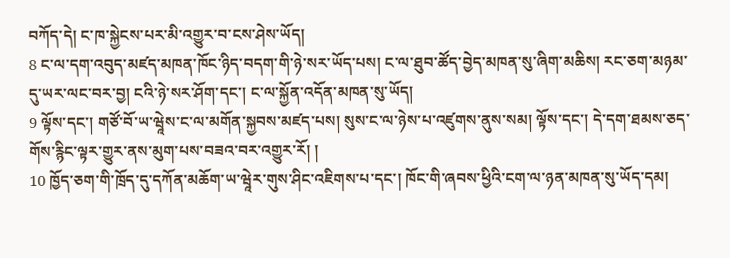བཀོད་དེ། ང་ཁ་སྐྱེངས་པར་མི་འགྱུར་བ་ངས་ཤེས་ཡོད།
8 ང་ལ་དག་འབུད་མཛད་མཁན་ཁོང་ཉིད་བདག་གི་ཉེ་སར་ཡོད་པས། ང་ལ་ཐུབ་ཚོད་བྱེད་མཁན་སུ་ཞིག་མཆིས། རང་ཅག་མཉམ་དུ་ཡར་ལང་བར་བྱ། ངའི་ཉེ་སར་ཤོག་དང་། ང་ལ་སྐྱོན་འདོན་མཁན་སུ་ཡོད།
9 ལྟོས་དང་། གཙོ་བོ་ཡ་ཝཱེས་ང་ལ་མགོན་སྐྱབས་མཛད་པས། སུས་ང་ལ་ཉེས་པ་འཛུགས་ནུས་སམ། ལྟོས་དང་། དེ་དག་ཐམས་ཅད་གོས་རྙིང་ལྟར་གྱུར་ནས་མུག་པས་བཟའ་བར་འགྱུར་རོ། །
10 ཁྱོད་ཅག་གི་ཁྲོད་དུ་དཀོན་མཆོག་ཡ་ཝཱེར་གུས་ཤིང་འཇིགས་པ་དང་། ཁོང་གི་ཞབས་ཕྱིའི་ངག་ལ་ཉན་མཁན་སུ་ཡོད་དམ།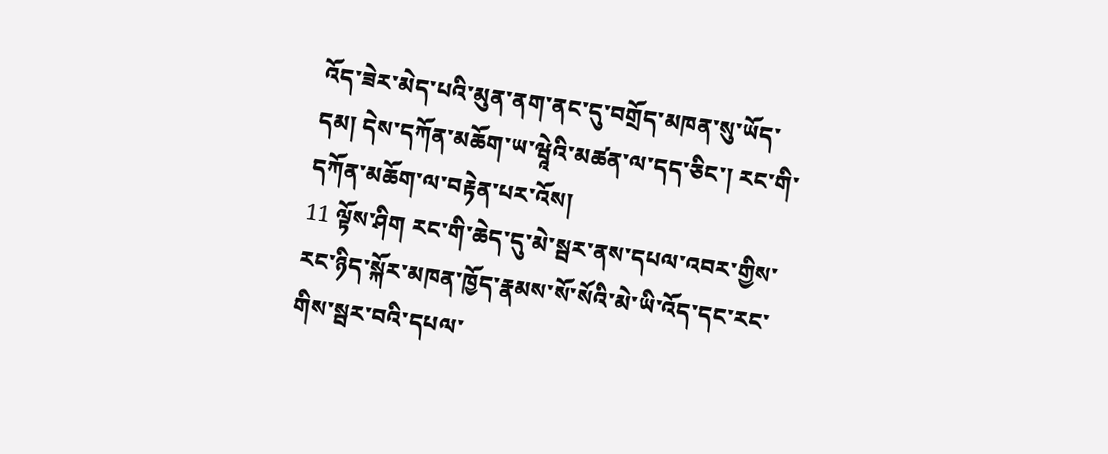འོད་ཟེར་མེད་པའི་མུན་ནག་ནང་དུ་བགྲོད་མཁན་སུ་ཡོད་དམ། དེས་དཀོན་མཆོག་ཡ་ཝཱེའི་མཚན་ལ་དད་ཅིང་། རང་གི་དཀོན་མཆོག་ལ་བརྟེན་པར་འོས།
11 ལྟོས་ཤིག རང་གི་ཆེད་དུ་མེ་སྦར་ནས་དཔལ་འབར་གྱིས་རང་ཉིད་སྐོར་མཁན་ཁྱོད་རྣམས་སོ་སོའི་མེ་ཡི་འོད་དང་རང་གིས་སྦར་བའི་དཔལ་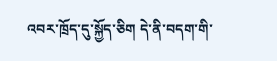འབར་ཁྲོད་དུ་སྐྱོད་ཅིག དེ་ནི་བདག་གི་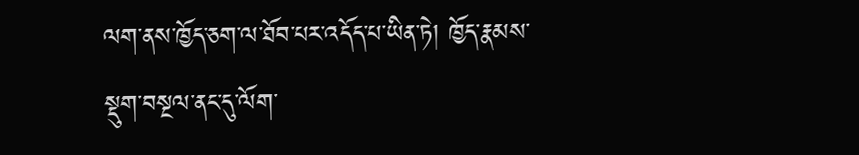ལག་ནས་ཁྱོད་ཅག་ལ་ཐོབ་པར་འདོད་པ་ཡིན་ཏེ། ཁྱོད་རྣམས་སྡུག་བསྔལ་ནང་དུ་ལོག་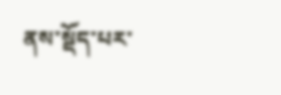ནས་སྡོད་པར་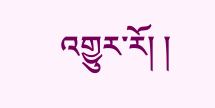འགྱུར་རོ། །